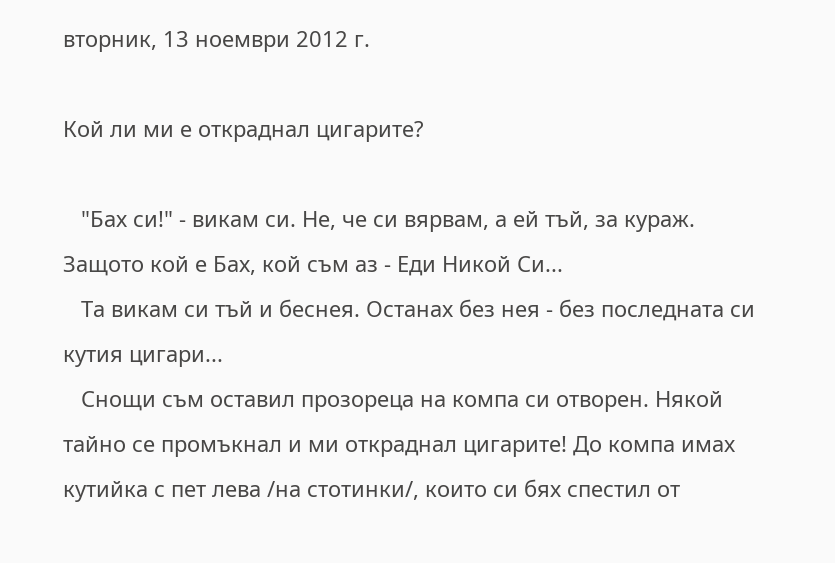вторник, 13 ноември 2012 г.

Кой ли ми е откраднал цигарите?

   "Бах си!" - викам си. Не, че си вярвам, а ей тъй, за кураж. Защото кой е Бах, кой съм аз - Еди Никой Си...
   Та викам си тъй и беснея. Останах без нея - без последната си кутия цигари...
   Снощи съм оставил прозореца на компа си отворен. Някой тайно се промъкнал и ми откраднал цигарите! До компа имах кутийка с пет лева /на стотинки/, които си бях спестил от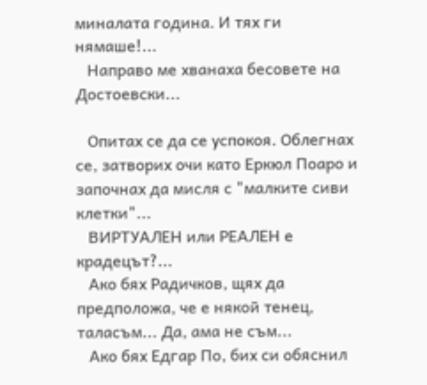миналата година. И тях ги нямаше!...
   Направо ме хванаха бесовете на Достоевски...

   Опитах се да се успокоя. Облегнах се, затворих очи като Еркюл Поаро и започнах да мисля с "малките сиви клетки"...
   ВИРТУАЛЕН или РЕАЛЕН е крадецът?...
   Ако бях Радичков, щях да предположа, че е някой тенец, таласъм... Да, ама не съм...
   Ако бях Едгар По, бих си обяснил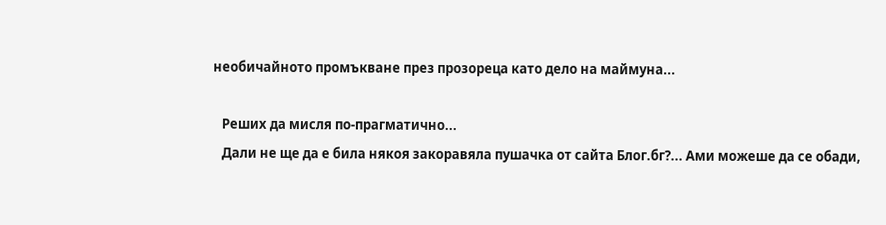необичайното промъкване през прозореца като дело на маймуна...

   Реших да мисля по-прагматично...
   Дали не ще да е била някоя закоравяла пушачка от сайта Блог.бг?... Ами можеше да се обади,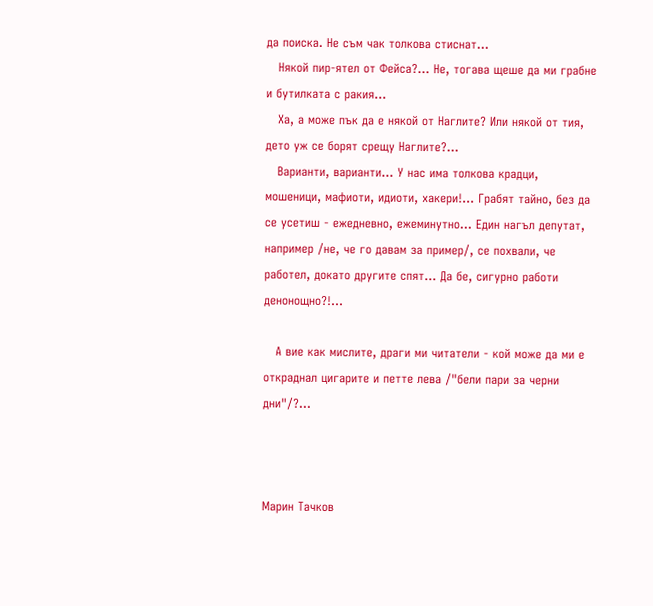да поиска. Не съм чак толкова стиснат...
   Някой пир-ятел от Фейса?... Не, тогава щеше да ми грабне и бутилката с ракия...
   Ха, а може пък да е някой от Наглите? Или някой от тия, дето уж се борят срещу Наглите?...
   Варианти, варианти... У нас има толкова крадци, мошеници, мафиоти, идиоти, хакери!... Грабят тайно, без да се усетиш - ежедневно, ежеминутно... Един нагъл депутат, например /не, че го давам за пример/, се похвали, че работел, докато другите спят... Да бе, сигурно работи денонощно?!...

   А вие как мислите, драги ми читатели - кой може да ми е откраднал цигарите и петте лева /"бели пари за черни дни"/?...



Марин Тачков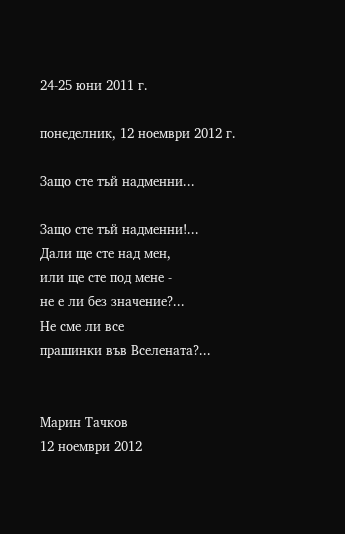24-25 юни 2011 г.

понеделник, 12 ноември 2012 г.

Защо сте тъй надменни...

Защо сте тъй надменни!...
Дали ще сте над мен,
или ще сте под мене -
не е ли без значение?...
Не сме ли все
прашинки във Вселената?...


Марин Тачков
12 ноември 2012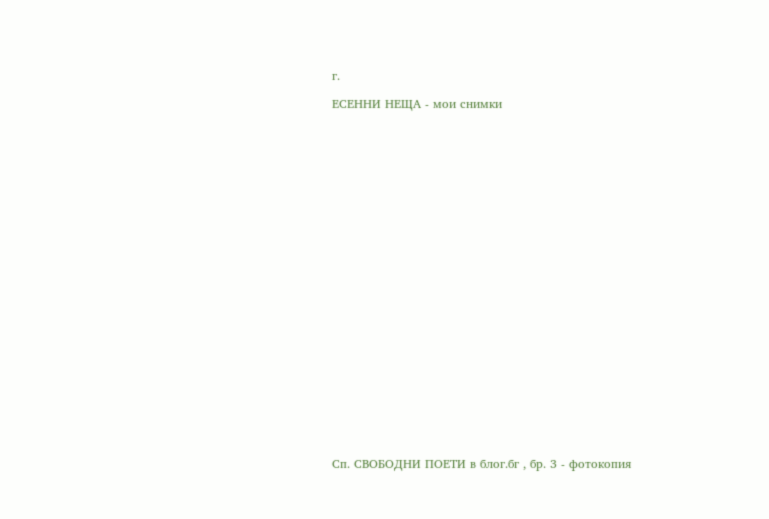г.

ЕСЕННИ НЕЩА - мои снимки
























Сп. СВОБОДНИ ПОЕТИ в блог.бг , бр. 3 - фотокопия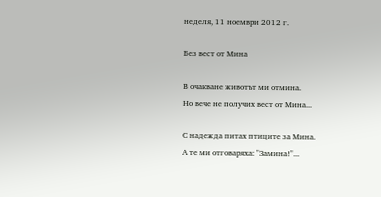неделя, 11 ноември 2012 г.

Без вест от Мина

В очакване животът ми отмина.
Но вече не получих вест от Мина...

С надежда питах птиците за Мина.
А те ми отговаряха: "Замина!"...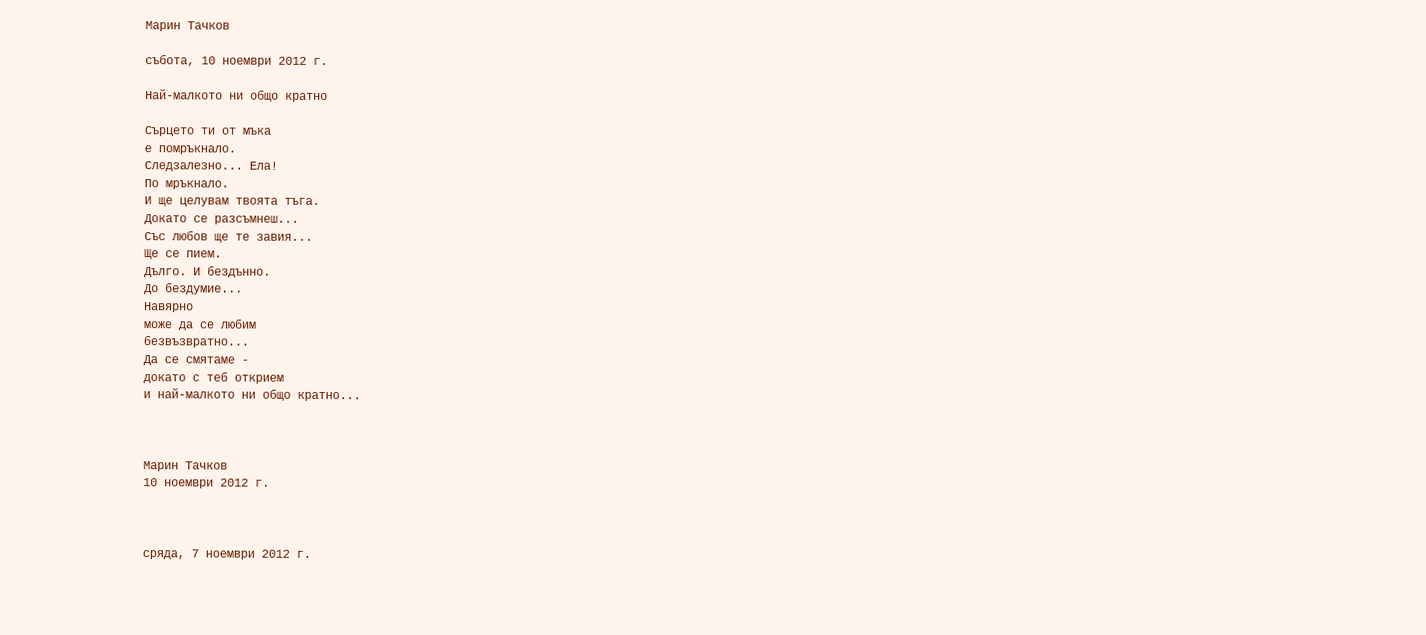Марин Тачков

събота, 10 ноември 2012 г.

Най-малкото ни общо кратно

Сърцето ти от мъка
е помръкнало.
Следзалезно... Ела!
По мръкнало.
И ще целувам твоята тъга.
Докато се разсъмнеш...
Със любов ще те завия...
Ще се пием.
Дълго. И бездънно.
До бездумие...
Навярно
може да се любим
безвъзвратно...
Да се смятаме -
докато с теб открием
и най-малкото ни общо кратно...



Марин Тачков
10 ноември 2012 г.



сряда, 7 ноември 2012 г.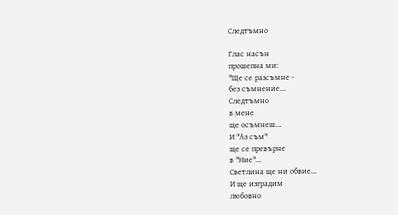Следтъмно

Глас насън
прошепна ми:
"Ще се разсъмне -
без съмнение...
Следтъмно
в мене
ще осъмнеш...
И "Аз съм"
ще се превърне
в "Ние"...
Светлина ще ни обвие...
И ще изградим
любовно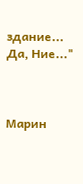здание...
Да, Ние..."



Марин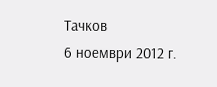Тачков
6 ноември 2012 г.